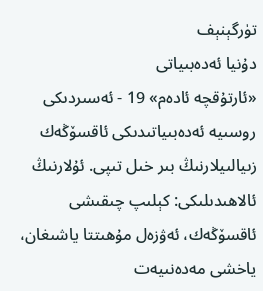تۈرگېنېف
دۇنيا ئەدەبىياتى
«ئارتۇقچە ئادەم» 19 - ئەسىردىكى روسىيە ئەدەبىياتىدىكى ئاقسۆڭەك زىيالىيلارنىڭ بىر خىل تىپى. ئۇلارنىڭ ئالاھىدىلىكى: كېلىپ چىقىشى ئاقسۆڭەك، ئەۋزەل مۇھىتتا ياشىغان، ياخشى مەدەنىيەت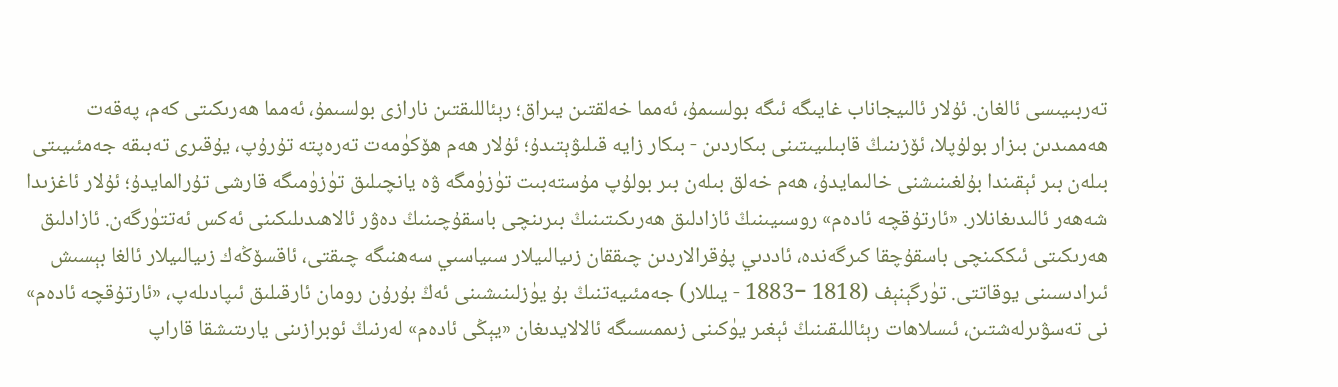تەربىيىسى ئالغان. ئۇلار ئالىيجاناب غايىگە ئىگە بولسىمۇ، ئەمما خەلقتىن يىراق؛ رېئاللىقتىن نارازى بولسىمۇ، ئەمما ھەرىكىتى كەم، پەقەت ھەممىدىن بىزار بولۇپلا، ئۆزىنىڭ قابىلىيىتىنى بىكاردىن - بىكار زايە قىلىۋېتىدۇ؛ ئۇلار ھەم ھۆكۈمەت تەرەپتە تۇرۇپ، يۇقىرى تەبىقە جەمئىيىتى بىلەن بىر ئېقىندا بۇلغىنىشنى خالىمايدۇ، ھەم خەلق بىلەن بىر بولۇپ مۇستەبىت تۈزۈمگە ۋە يانچىلىق تۈزۈمىگە قارشى تۇرالمايدۇ؛ ئۇلار ئاغزىدا شەھەر ئالىدىغانلار. «ئارتۇقچە ئادەم» روسىيىنىڭ ئازادلىق ھەرىكىتىنىڭ بىرىنچى باسقۇچىنىڭ دەۋر ئالاھىدىلىكىنى ئەكس ئەتتۈرگەن. ئازادلىق ھەرىكىتى ئىككىنچى باسقۇچقا كىرگەندە، ئاددىي پۇقرالاردىن چىققان زىيالىيلار سىياسىي سەھنىگە چىقتى، ئاقسۆڭەك زىيالىيلار ئالغا بېسىش ئىرادىسىنى يوقاتتى. تۈرگېنېف (1818 −1883 - يىللار) جەمئىيەتنىڭ بۇ يۈزلىنىشىنى ئەڭ بۇرۇن رومان ئارقىلىق ئىپادىلەپ، «ئارتۇقچە ئادەم» نى تەسۋىرلەشتىن، ئىسلاھات رېئاللىقىنىڭ ئېغىر يۈكىنى زىممىسىگە ئالالايدىغان «يېڭى ئادەم» لەرنىڭ ئوبرازىنى يارىتىشقا قاراپ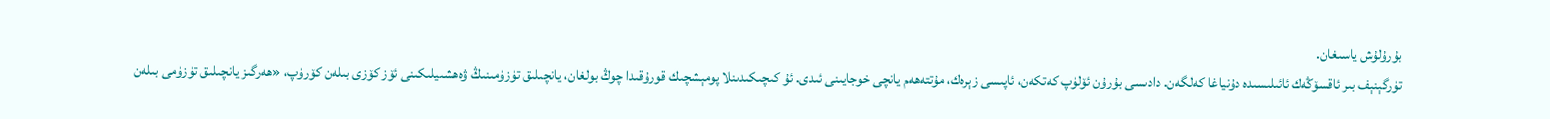بۇرۇلۇش ياسىغان.
تۈرگېنېف بىر ئاقسۆڭەك ئائىلىسىدە دۇنياغا كەلگەن. دادىسى بۇرۇن ئۆلۈپ كەتكەن، ئاپىسى زېرەك، مۇتتەھەم يانچى خوجايىنى ئىدى. ئۇ كىچىكىدىنلا پومېشچىك قورۇقىدا چوڭ بولغان، يانچىلىق تۈزۈمىنىڭ ۋەھشىيلىكىنى ئۆز كۆزى بىلەن كۆرۈپ، «ھەرگىز يانچىلىق تۈزۈمى بىلەن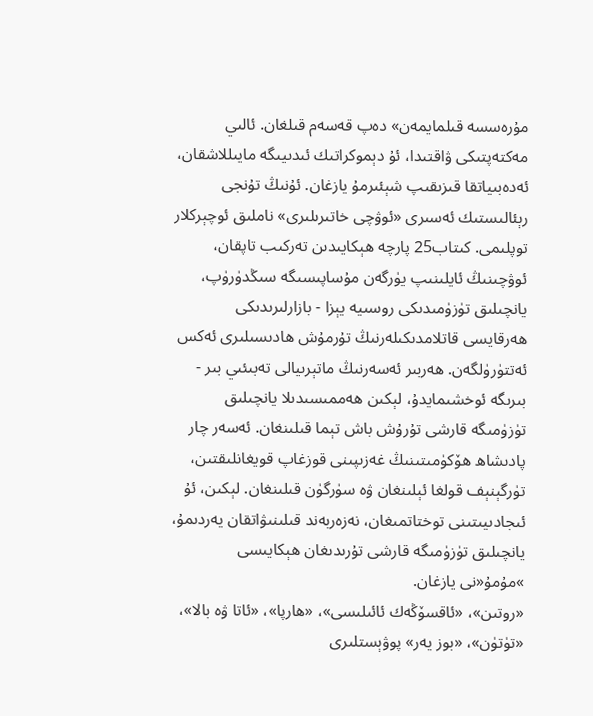مۇرەسسە قىلمايمەن» دەپ قەسەم قىلغان. ئالىي مەكتەپتىكى ۋاقتىدا، ئۇ دېموكراتىك ئىدىيىگە مايىللاشقان، ئەدەبىياتقا قىزىقىپ شېئىرمۇ يازغان. ئۇنىڭ تۇنجى رېئالىستىك ئەسىرى «ئوۋچى خاتىرىلىرى» ناملىق ئوچېركلار توپلىمى. كىتاب25 پارچە ھېكايىدىن تەركىب تاپقان، ئوۋچىنىڭ ئايلىنىپ يۈرگەن مۇساپىسىگە سىڭدۈرۈپ، يانچىلىق تۈزۈمىدىكى روسىيە يېزا - بازارلىرىدىكى ھەرقايسى قاتلامدىكىلەرنىڭ تۇرمۇش ھادىسىلىرى ئەكس ئەتتۈرۈلگەن. ھەربىر ئەسەرنىڭ ماتېرىيالى تەبىئىي بىر - بىرىگە ئوخشىمايدۇ، لېكىن ھەممىسىدىلا يانچىلىق تۈزۈمىگە قارشى تۇرۇش باش تېما قىلىنغان. ئەسەر چار پادىشاھ ھۆكۈمىتىنىڭ غەزىپىنى قوزغاپ قويغانلىقتىن، تۈرگېنېف قولغا ئېلىنغان ۋە سۈرگۈن قىلىنغان. لېكىن، ئۇ ئىجادىيىتىنى توختاتمىغان، نەزەربەند قىلىنىۋاتقان يەردىمۇ، يانچىلىق تۈزۈمىگە قارشى تۇرىدىغان ھېكايىسى »مۇمۇ«نى يازغان.
«روتىن»، «ئاقسۆڭەك ئائىلىسى»، «ھارپا»، «ئاتا ۋە بالا»، «تۈتۈن»، «بوز يەر» پوۋېستلىرى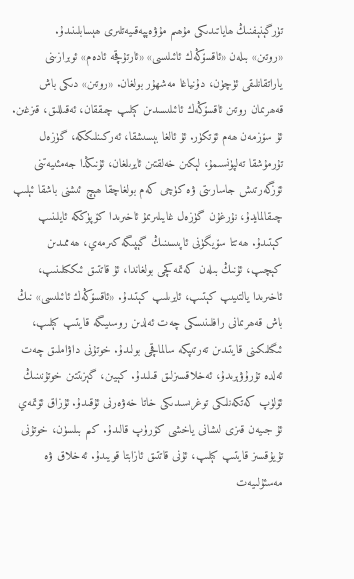تۈرگېنېفنىڭ ھاياتىدىكى مۇھىم مۇۋەپپەقىيەتلىرى ھېسابلىنىدۇ.
«روتىن» بىلەن «ئاقسۆڭەك ئائىلىسى» «ئارتۇقچە ئادەم» ئوبرازىنى ياراتقانلىقى ئۈچۈن، دۇنياغا مەشھۇر بولغان. «روتىن» دىكى باش قەھرىمان روتىن ئاقسۆڭەك ئائىلىسىدىن كېلىپ چىققان، ئەقىللىق، قىزغىن. ئۇ سۆزمەن ھەم ئۆتكۈر. ئۇ ئالغا بېسىشقا، ئەركىنلىككە، گۈزەل تۇرمۇشقا تەلپۈنسىمۇ، لېكىن خەلقتىن ئايرىلغان، ئۇنىڭدا جەمئىيەتنى ئۆزگەرتىش جاسارىتى ۋە كۈچى كەم بولغاچقا ھېچ ئىشنى باشقا ئېلىپ چىقالمايدۇ، نۇرغۇن گۈزەل غايىلىرىمۇ ئاخىرىدا كۆپۈككە ئايلىنىپ كېتىدۇ. ھەتتا سۆيگۈنى ئاپىسىنىڭ گېپىگە كىرمەي، ھەممىدىن كېچىپ، ئۇنىڭ بىلەن كەتمەكچى بولغاندا، ئۇ قاتتىق ئىككىلىنىپ، ئاخىرىدا يالتىيىپ كېتىپ، ئايرىلىپ كېتىدۇ. «ئاقسۆڭەك ئائىلىسى» نىڭ باش قەھرىمانى رافلىنىسكى چەت ئەلدىن روسىيىگە قايتىپ كېلىپ، ئىگىلىكىنى قايتىدىن تەرتىپكە سالماقچى بولىدۇ. خوتۇنى داۋاملىق چەت ئەلدە تۇرۇۋېرىدۇ، ئەخلاقسىزلىق قىلىدۇ. كېيىن، گېزىتتىن خوتۇنىنىڭ ئۆلۈپ كەتكەنلىكى توغرىسىدىكى خاتا خەۋەرنى ئۇقىدۇ. ئۇزاق ئۆتمەي ئۇ جىيەن قىزى لىشانى ياخشى كۆرۈپ قالىدۇ. كىم بىلسۈن، خوتۇنى تۇيۇقسىز قايتىپ كېلىپ، ئۇنى قاتتىق ئازابتا قويىدۇ. ئەخلاق ۋە مەسئۇلىيەت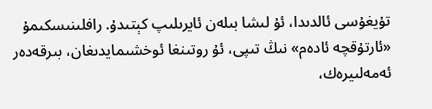تۇيغۇسى ئالدىدا، ئۇ لىشا بىلەن ئايرىلىپ كېتىدۇ. رافلىنىسكىمۇ «ئارتۇقچە ئادەم» نىڭ تىپى، ئۇ روتىنغا ئوخشىمايدىغان، بىرقەدەر ئەمەلىيرەك،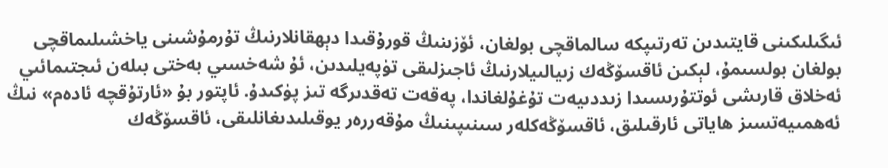ئىگىلىكىنى قايتىدىن تەرتىپكە سالماقچى بولغان، ئۆزىنىڭ قورۇقىدا دېھقانلارنىڭ تۇرمۇشىنى ياخشىلىماقچى بولغان بولسىمۇ، لېكىن ئاقسۆڭەك زىيالىيلارنىڭ ئاجىزلىقى تۈپەيلىدىن، ئۇ شەخسىي بەختى بىلەن ئىجتىمائىي ئەخلاق قارىشى ئوتتۇرىسىدا زىددىيەت تۇغۇلغاندا، پەقەت تەقدىرگە تىز پۈكىدۇ. ئاپتور بۇ «ئارتۇقچە ئادەم» نىڭ ئەھمىيەتسىز ھاياتى ئارقىلىق، ئاقسۆڭەكلەر سىنىپىنىڭ مۇقەررەر يوقىلىدىغانلىقى، ئاقسۆڭەك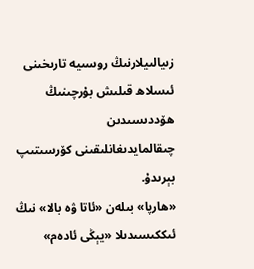زىيالىيلارنىڭ روسىيە تارىخىنى ئىسلاھ قىلىش بۇرچىنىڭ ھۆددىسىدىن چىقالمايدىغانلىقىنى كۆرسىتىپ بېرىدۇ.
«ھارپا» بىلەن «ئاتا ۋە بالا» نىڭ ئىككىسىدىلا «يېڭى ئادەم»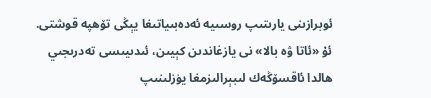ئوبرازىنى يارىتىپ روسىيە ئەدەبىياتىغا يېڭى تۆھپە قوشتى. ئۇ «ئاتا ۋە بالا» نى يازغاندىن كېيىن، ئىدىيىسى تەدرىجىي ھالدا ئاقسۆڭەك لىبېرالىزمغا يۈزلىنىپ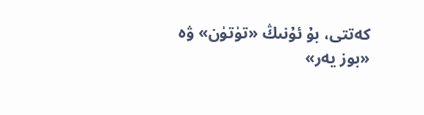كەتتى، بۇ ئۇنىڭ «تۈتۈن» ۋە «بوز يەر»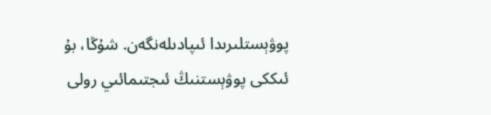پوۋېستلىرىدا ئىپادىلەنگەن. شۇڭا، بۇ ئىككى پوۋېستنىڭ ئىجتىمائىي رولى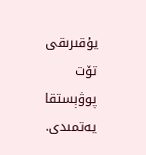يۇقىرىقى تۆت پوۋېستقا يەتمىدى.